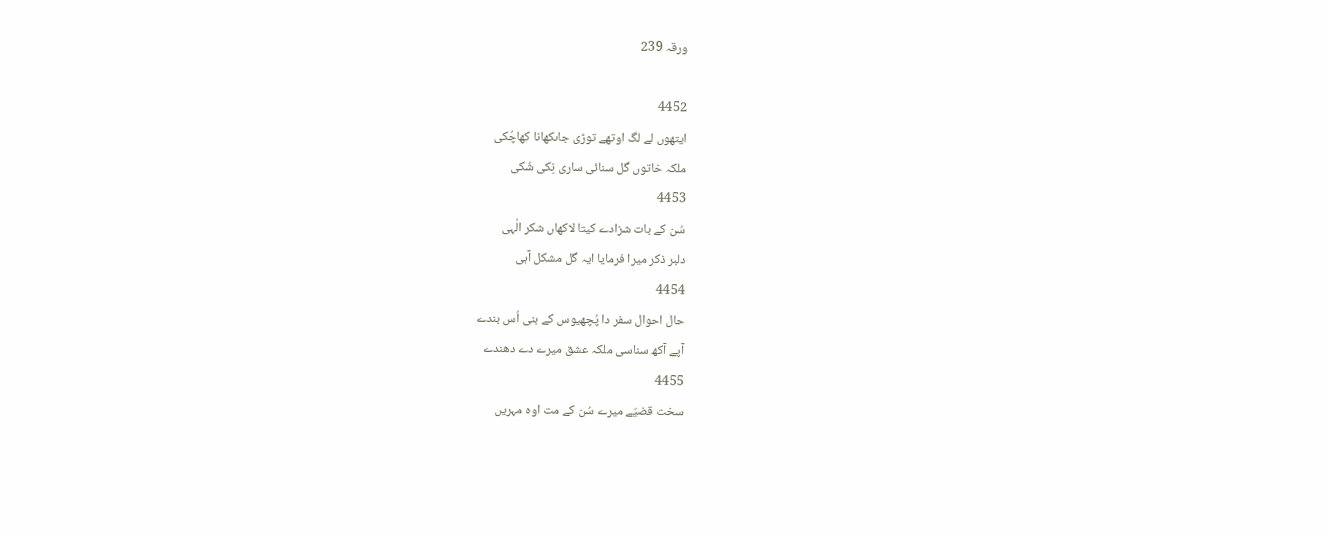ورقہ 239

4452
ایتھوں لے لگ اوتھے توڑی جاںکھانا کھاچُکی
ملکہ خاتوں گل سنائی ساری نِکی شُکی
4453
سُن کے بات شزادے کیتا لاکھاں شکر الٰہی
دلبر ذکر میرا فرمایا ایہ گل مشکل آہی
4454
حال احوال سفر دا پُچھیوس کے بنی اُس بندے
آپے آکھ سناسی ملکہ عشق میرے دے دھندے
4455
سخت قضیّے میرے سُن کے مت اوہ مہریں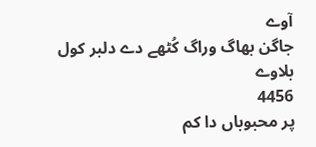آوے
جاگن بھاگ وراگ کُٹھے دے دلبر کول بلاوے
4456
پر محبوباں دا کم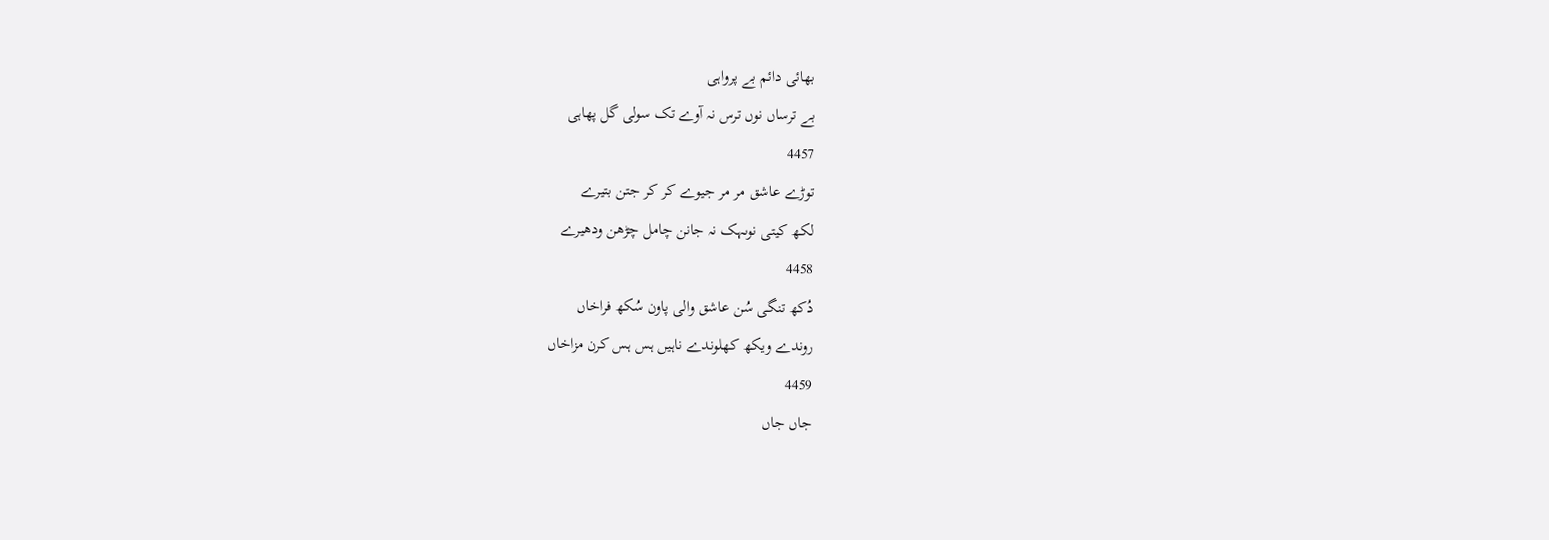بھائی دائم بے پرواہی
بے ترساں نوں ترس نہ آوے تک سولی گل پھاہی
4457
توڑے عاشق مر مر جیوے کر کر جتن بتیرے
لکھ کیتی نوںہک نہ جانن چامل چڑھن ودھیرے
4458
دُکھ تنگی سُن عاشق والی پاون سُکھ فراخاں
روندے ویکھ کھلوندے ناہیں ہس ہس کرن مزاخاں
4459
جاں جاں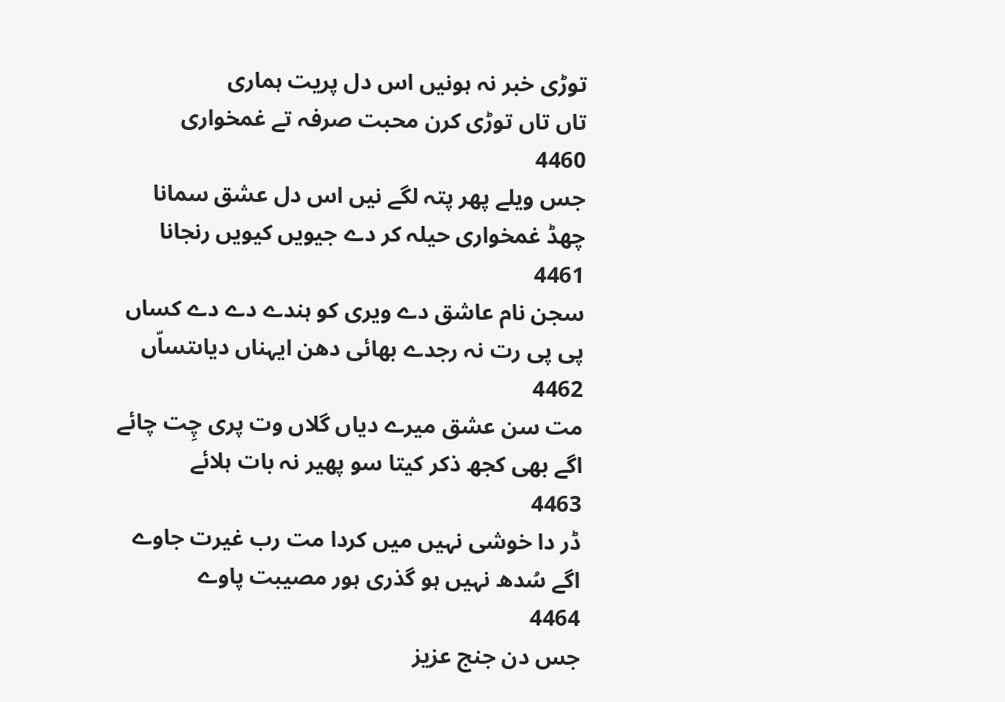توڑی خبر نہ ہونیں اس دل پریت ہماری
تاں تاں توڑی کرن محبت صرفہ تے غمخواری
4460
جس ویلے پھر پتہ لگے نیں اس دل عشق سمانا
چھڈ غمخواری حیلہ کر دے جیویں کیویں رنجانا
4461
سجن نام عاشق دے ویری کو ہندے دے دے کساں
پی پی رت نہ رجدے بھائی دھن ایہناں دیاںتساّں
4462
مت سن عشق میرے دیاں گلاں وت پری چِت چائے
اگے بھی کجھ ذکر کیتا سو پھیر نہ بات ہلائے
4463
ڈر دا خوشی نہیں میں کردا مت رب غیرت جاوے
اگے سُدھ نہیں ہو گذری ہور مصیبت پاوے
4464
جس دن جنج عزیز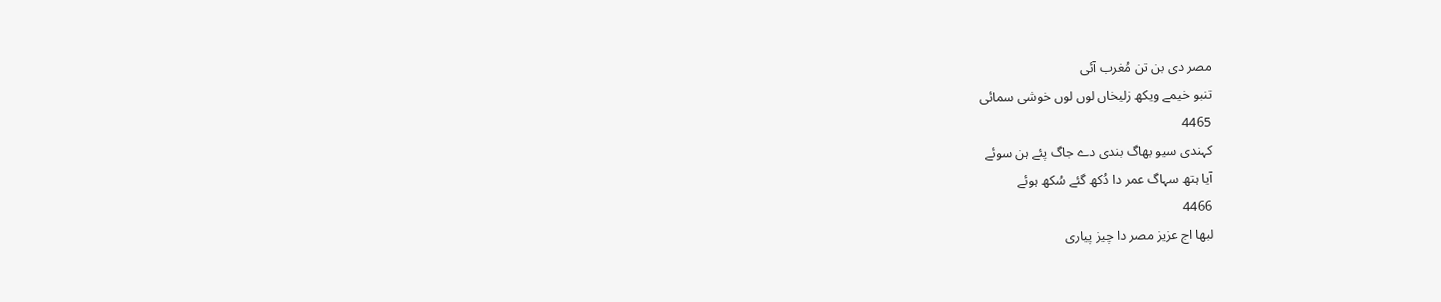مصر دی بن تن مُغرب آئی
تنبو خیمے ویکھ زلیخاں لوں لوں خوشی سمائی
4465
کہندی سیو بھاگ بندی دے جاگ پئے ہن سوئے
آیا ہتھ سہاگ عمر دا دُکھ گئے سُکھ ہوئے
4466
لبھا اج عزیز مصر دا چیز پیاری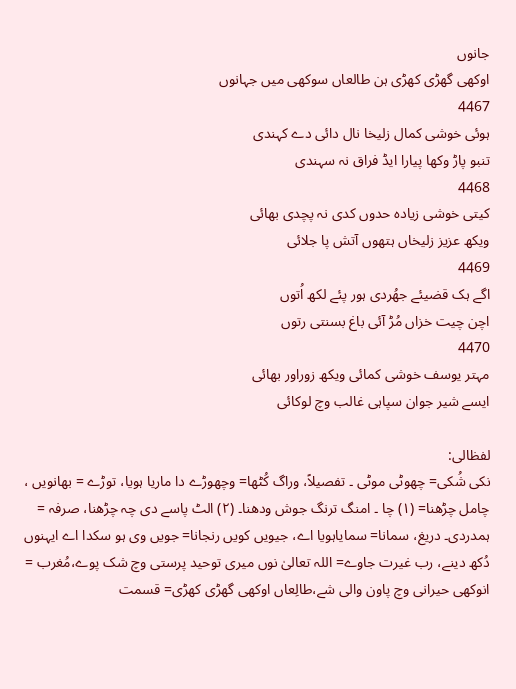جانوں
اوکھی گھڑی کھڑی ہن طالعاں سوکھی میں جہانوں
4467
ہوئی خوشی کمال زلیخا نال دائی دے کہندی
تنبو پاڑ وکھا پیارا ایڈ فراق نہ سہندی
4468
کیتی خوشی زیادہ حدوں کدی نہ پچدی بھائی
ویکھ عزیز زلیخاں ہتھوں آتش پا جلائی
4469
اگے ہک قضیئے جھُردی ہور پئے لکھ اُتوں
اچن چیت خزاں مُڑ آئی باغ بسنتی رتوں
4470
مہتر یوسف خوشی کمائی ویکھ زوراور بھائی
ایسے شیر جوان سپاہی غالب وچ لوکائی

لفظالی:
نکی شُکی= چھوٹی موٹی ۔ تفصیلاً، وراگ کُٹھا= وچھوڑے دا ماریا ہویا، توڑے = بھانویں ، چامل چڑھنا= (١) چا ۔ امنگ ترنگ جوش ودھنا۔ (٢) الٹ پاسے دی چہ چڑھنا، صرفہ = ہمدردی۔ دریغ، سمانا= سمایاہویا اے، جیویں کویں رنجانا= جویں وی ہو سکدا اے ایہنوں دُکھ دینے، رب غیرت جاوے= اللہ تعالیٰ نوں میری توحید پرستی وچ شک پوے،مُغرب = انوکھی حیرانی وچ پاون والی شے،طالِعاں اوکھی گھڑی کھڑی= قسمت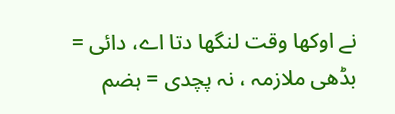نے اوکھا وقت لنگھا دتا اے، دائی = بڈھی ملازمہ ، نہ پچدی = ہضم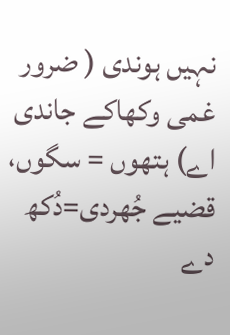نہیں ہوندی ( ضرور غمی وکھاکے جاندی اے) ہتھوں = سگوں، قضیے جُھردی=دُکھ دے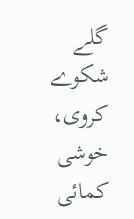گلے شکوے کروی، خوشی کمائی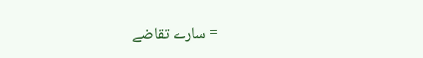= سارے تقاضے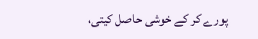پورے کر کے خوشی حاصل کیتی،